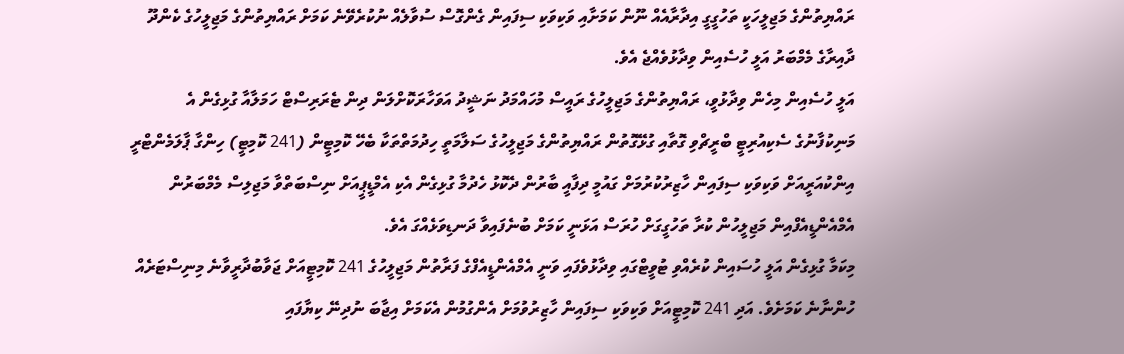ރައްޔިތުންގެ މަޖިލީހަކީ ތަހުގީގީ އިދާރާއެއް ނޫން ކަމަށާއި ވަކިވަކި ސިފައިން ގެންގޮސް ސުވާލެއް ނުކުރެވޭނެ ކަމަށް ރައްޔިތުންގެ މަޖިލީހުގެ ކެންދޫ ދާއިރާގެ މެމްބަރު އަލީ ހުސެއިން ވިދާޅުވެއްޖެ އެވެ.
އަލީ ހުސެއިން މިހެން ވިދާޅުވީ، ރައްޔިތުންގެ މަޖިލީހުގެ ރައީސް މުހައްމަދު ނަޝީދު އަވަހާރަކޮށްލަން ދިން ޓެރަރިސްޓް ހަމަލާއާ ގުޅިގެން އެ މަނިކުފާނުގެ ސެކިއުރިޓީ ބްރީޗްވި ގޮތާއި ގުޅޭގޮތުން ރައްޔިތުންގެ މަޖިލީހުގެ ސަލާމަތީ ހިދުމަތްތަކާ ބެހޭ ކޮމިޓީން (241 ކޮމިޓީ) ހިންގާ ޕާލަމެންޓްރީ އިންކުއަރީއަށް ވަކިވަކި ސިފައިން ހާޒިރުކުރުމަށް ގައުމީ ދިފާއީ ބާރުން ދެކޮޅު ހެދުމާ ގުޅިގެން އެކި އެމްޑީޕީއަށް ނިސްބަތްވާ މަޖިލިސް މެމްބަރުން އެމްއެންޑީއެފްއިން މަޖިލީހުން ކުރާ ތަހުގީގަށް ހުރަސް އަޅަނީ ކަމަށް ބުނެފައިވާ ދަނޑިވަޅެއްގަ އެވެ.
މިކަމާ ގުޅިގެން އަލީ ހުސައިން ކުރެއްވި ޓުވީޓްގައި ވިދާޅުވެފައި ވަނީ އެމްއެންޑީއެފްގެ ފަރާތުން މަޖިލީހުގެ 241 ކޮމިޓީއަށް ޖަވާބުދާރީވާނެ މިނިސްޓަރެއް ހުންނާނެ ކަމަށެވެ. އަދި 241 ކޮމިޓީއަށް ވަކިވަކި ސިފައިން ހާޒިރުވުމަށް އެންގުމުން އެކަމަށް އިޖާބަ ނުދިނޭ ކިޔާފައި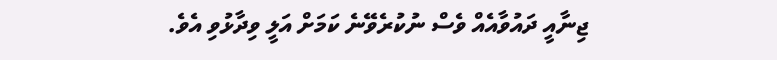ޖިނާއީ ދައުވާއެއް ވެސް ނުކުރެވޭނެ ކަމަށް އަލީ ވިދާޅުވި އެވެ.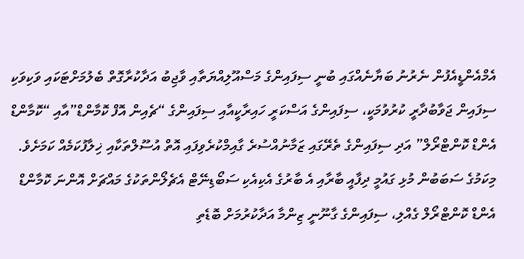އެމްއެންޑީއެފުން ނެރުނު ބަޔާނެއްގައި ބުނީ ސިފައިންގެ މަސްއޫލިއްޔަތާއި ވާޖިބު އަދާކުރާގޮތް ބެލުމަށްޓަކައި ވަކިވަކި ސިފައިން ޖަވާބުދާރީ ކުރުވުމަކީ، ސިފައިންގެ އަސްކަރީ ހައިރާކީއާއި ސިފައިންގެ “ޗެއިން އޮފް ކޮމާންޑް”އާއި “ކޮމާންޑް އެންޑް ކޮންޓްރޯލް” އަދި ސިފައިންގެ ތެރޭގައި ޒަމާނުއްސުރެ ގާއިމްކުރެވިފައި އޮތް އުސޫލްތަކާއި ޚިލާފުކަމެއް ކަމަށެވެ.
މިކަމުގެ ސަބަބުން މުޅި ގައުމީ ދިފާއީ ބާރާއި އެ ބާރުގެ އެކިއެކި ސަބޯޑިނޭޓް އެޗެލޯންތަކުގެ މައްޗަށް އޮންނަ ކޮމާންޑް އެންޑް ކޮންޓްރޯލް ގެއްލި، ސިފައިންގެ ގާނޫނީ ޒިންމާ އަދާކުރުމަށް ބޮޑެތި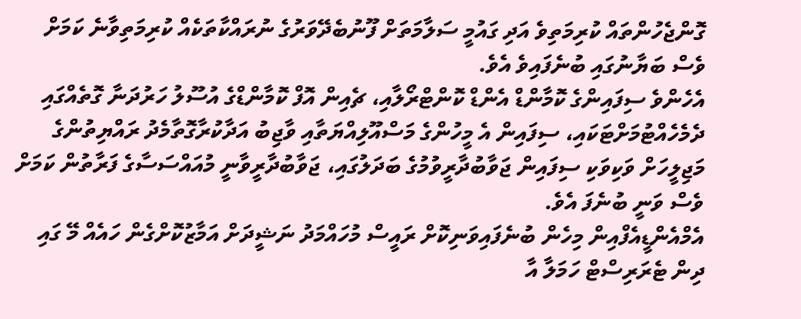ގޮންޖެހުންތައް ކުރިމަތިވެ އަދި ގައުމީ ސަލާމަތަށް ފޫނުބެދޭވަރުގެ ނުރައްކާތަކެއް ކުރިމަތިވާނެ ކަމަށް ވެސް ބަޔާނުގައި ބުނެފައިވެ އެވެ.
އެހެންވެ ސިފައިންގެ ކޮމާންޑް އެންޑް ކޮންޓްރޯލާއި، ޗެއިން އޮފް ކޮމާންޑްގެ އުސޫލު ހަރުދަނާ ގޮތެއްގައި ދެމެހެއްޓުމަށްޓަކައި، ސިފައިން އެ މީހުންގެ މަސްއޫލިއްޔަތާއި ވާޖިބު އަދާކުރާގޮތާމެދު ރައްޔިތުންގެ މަޖިލީހަށް ވަކިވަކި ސިފައިން ޖަވާބުދާރީވުމުގެ ބަދަލުގައި، ޖަވާބުދާރީވާނީ މުއައްސަސާގެ ފަރާތުން ކަމަށް ވެސް ވަނީ ބުނެފަ އެވެ.
އެމްއެންޑީއެފްއިން މިހެން ބުނެފައިވަނިކޮށް ރައީސް މުހައްމަދު ނަޝީދަށް އަމާޒުކޮށްގެން ހައެއް މޭ ގައި ދިން ޓެރަރިސްޓް ހަމަލާ އާ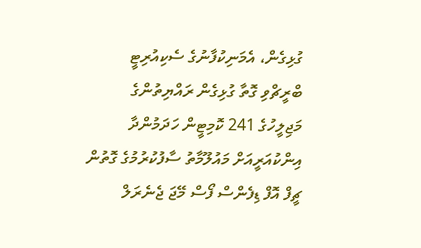ގުޅިގެން، އެމަނިކުފާނުގެ ސެކިއުރިޓީ ބްރީޗްވި ގޮތާ ގުޅިގެން ރައްޔިތުންގެ މަޖިލީހުގެ 241 ކޮމިޓީން ހަދަމުންދާ އިންކުއަރީއަށް މައުލޫމާތު ސާފުކުރުމުގެ ގޮތުން ޗީފް އޮފް ޑިފެންސް ފޯސް މޭޖަ ޖެނެރަލް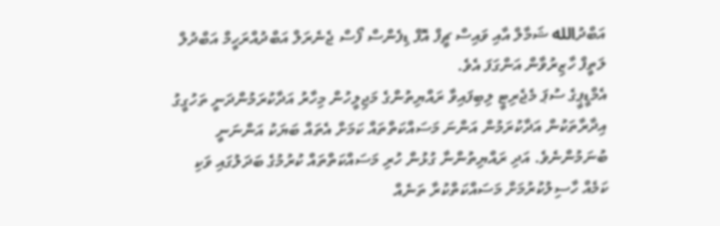އަބްދުالله ޝަމާލް އާއި ވައިސް ޗީފް އޮފް ޑިފެންސް ފޯސް ޖެނެރަލް އަބްދުއްރަހީމް އަބްދުލް ލަތީފް ހާޒިރުވާން އަންގަފަ އެވެ.
އެމްޑީޕީގެ ސުޕަ މެޖެރިޓީ ލިބިފައިވާ ރައްޔިތުންގެ މަޖިލީހުން މިހާރު އަދާކުރަމުންދަނީ ތަހުގީގު އިދާރާތަކުން އަދާކުރަމުން އަންނަ މަސައްކަތްތައް ކަމަށް އެތައް ބަޔަކު އަންނަނީ ބުނަމުންނެވެ. އަދި ރައްޔިތުންނާ ގުޅުން ހުރި މަސައްކަތްތައް ކުރުމުގެ ބަދަލުގައި ވަކި ކަމެއް ހާސިލުކުރުމަށް މަސައްކަތްކުރާ ތަނެއް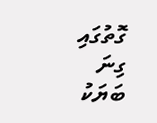ގޮތުގައި ގިނަ ބަޔަކު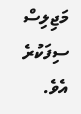މަޖިލިސް ސިފަކުރެ އެވެ.